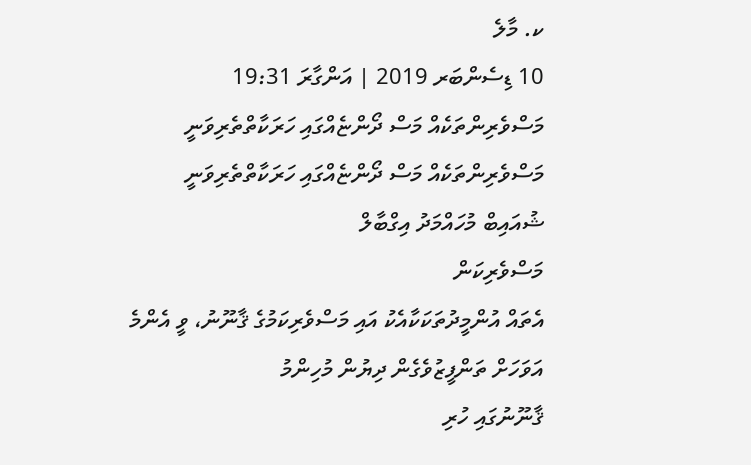ކ. މާލެ
10 ޑިސެންބަރ 2019 | އަންގާރަ 19:31
މަސްވެރިންތަކެއް މަސް ދޯންޏެއްގައި ހަރަކާތްތެރިވަނީ
މަސްވެރިންތަކެއް މަސް ދޯންޏެއްގައި ހަރަކާތްތެރިވަނީ
ޝުއައިބް މުހައްމަދު އިގްބާލް
މަސްވެރިކަން
އެތައް އުންމީދުތަކަކާއެކު އައި މަސްވެރިކަމުގެ ޤާނޫނު، ވީ އެންމެ އަވަހަށް ތަންފީޒުވެގެން ދިޔުން މުހިންމު
ޤާނޫނުގައި ހުރި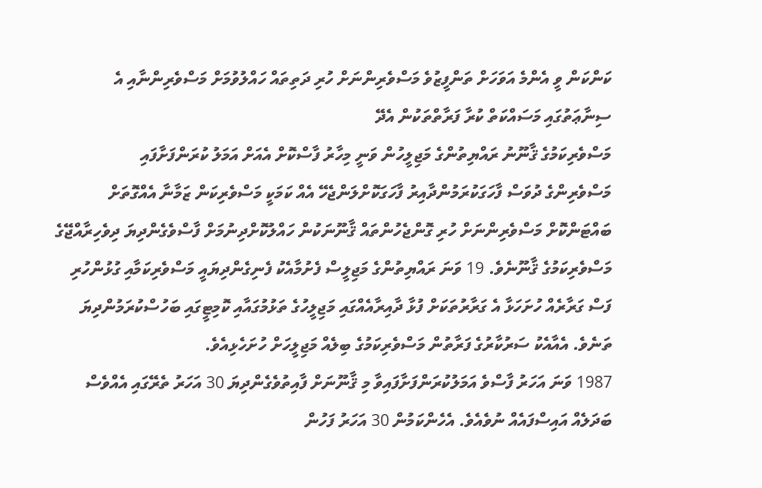ކަންކަން ވީ އެންމެ އަވަހަށް ތަންފީޒުވެ މަސްވެރިންނަށް ހުރި ދަތިތައް ހައްލުވުމަށް މަސްވެރިންނާއި އެ ސިނާޢަތުގައި މަސައްކަތް ކުރާ ފަރާތްތަކުން އެދޭ
މަސްވެރިކަމުގެ ޤާނޫނު ރައްޔިތުންގެ މަޖިލީހުން ވަނީ މިހާރު ފާސްކޮށް އެއަށް އަމަލު ކުރަންފަށާފައި
މަސްވެރިންގެ ދުވަސް ފާހަގަކުރަމުންދާއިރު ފާހަގަކޮށްލަންޖެހޭ އެއް ކަމަކީ މަސްވެރިކަން ޒަމާނާ އެއްގޮތަށް ބައްޓަންކޮށް މަސްވެރިންނަށް ހުރި ގޮންޖެހުންތައް ޤާނޫނަކުން ހައްލުކޮށްދިނުމަށް ފާސްވެގެންދިޔަ ދިވެހިރާއްޖޭގެ މަސްވެރިކަމުގެ ޤާނޫނެވެ. 19 ވަނަ ރައްޔިތުންގެ މަޖިލީސް ފެށުމާއެކު ފެނިގެންދިޔައީ މަސްވެރިކަމާއި ގުޅުންހުރި ފަސް ގަރާރެއް ހުށަހަޅާ އެ ގަރާރުތަކަށް ފުޅާ ދާއިރާއެއްގައި މަޖިލީހުގެ ތަޅުމުގައާއި ކޮމިޓީގައި ބަހުސްކުރަމުންދިޔަ ތަނެވެ. އެއާއެކު ސަރުކާރުގެ ފަރާތުން މަސްވެރިކަމުގެ ބިލެއް މަޖިލީހަށް ހުށަހެޅިއެވެ.
1987 ވަނަ އަހަރު ފާސްވެ އަމަލުކުރަންފަށާފައިވާ މި ޤާނޫނަށް ފާއިތުވެގެންދިޔަ 30 އަހަރު ތެރޭގައި އެއްވެސް ބަދަލެއް އައިސްފައެއް ނުވެއެވެ. އެހެންކަމުން 30 އަހަރު ފަހުން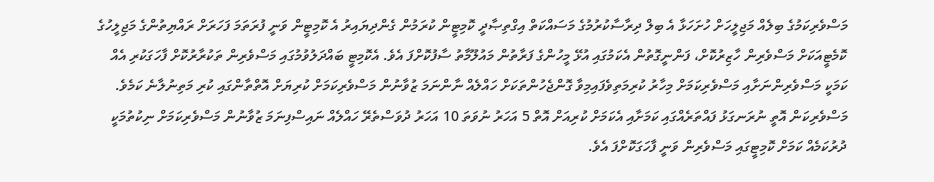މަސްވެރިކަމުގެ ބިލެއް މަޖިލީހަށް ހުށަހަޅާ އެ ބިލް ދިރާސާކުރުމުގެ މަސައްކަތް އިގްތިޞާދީ ކޮމިޓީން ކުރަމުން ގެންދިޔައިރު އެ ކޮމިޓީން ވަނީ ފުރަތަމަ ފަހަރަށް ރައްޔިތުންގެ މަޖިލީހުގެ ކޮމެޓީއަކަށް މަސްވެރިން ހާޒިރުކޮށް، ފަންނީގޮތުން އެކަމުގައި އުޅޭ މީހުންގެ ފަރާތުން މައުލޫމާތު ސާފުކޮށްފަ އެވެ. އެކޮމިޓީ ބައްދަލުވުމުގައި މަސްވެރިން ތަކުރާރުކޮށް ފާހަގަކުރި އެއް ކަމަކީ މަސްވެރިންނަށާއި މަސްވެރިކަމަށް މިހާރު ކުރިމަތިވެފައިމިވާ ގޮންޖެހުންތަކަށް ހައްލެއް ނާންނަމަ ޒުވާނުން މަސްވެރިކަމަށް ކުރިޔަށް އޮތްތާންގައި ކުރި މަތިނުލާނެ ކަމެވެ. މަސްވެރިކަން އޮތީ ނުރަނގަޅު ފައްތަރެއްގައި ކަމަށާއި އެކަމަށް ކުރިއަށް އޮތް 5 އަހަރު ނުވަތަ 10 އަހަރު ދުވަސްތެރޭ ހައްލެއް ނައިސްފިނަމަ ޒުވާނުން މަސްވެރިކަމަށް ނިކުތުމަކީ ދުރުކަމެއް ކަމަށް ކޮމިޓީގައި މަސްވެރިން ވަނީ ފާހަގަކޮށްފަ އެވެ.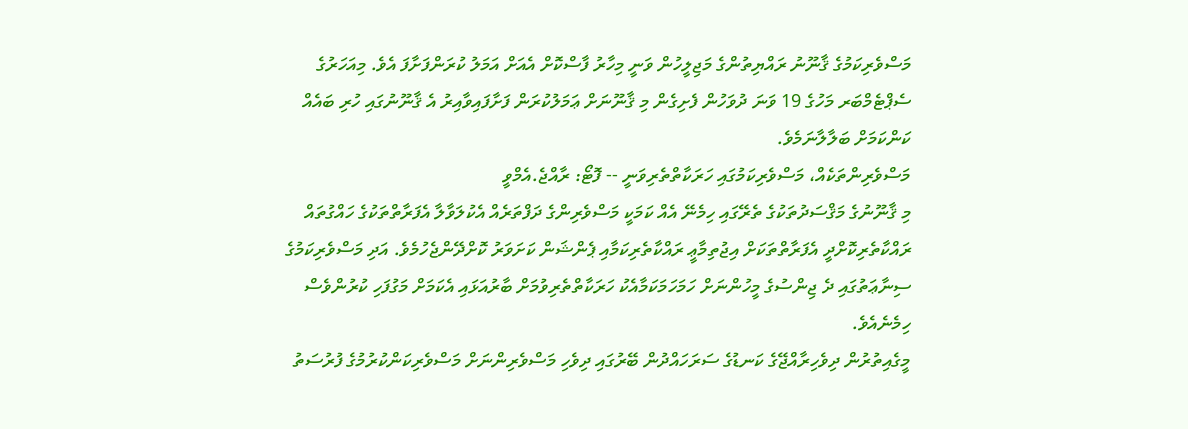މަސްވެރިކަމުގެ ޤާނޫނު ރައްޔިތުންގެ މަޖިލީހުން ވަނީ މިހާރު ފާސްކޮށް އެއަށް އަމަލު ކުރަންފަށާފަ އެވެ. މިއަހަރުގެ ސެޕްޓެމްބަރ މަހުގެ 19 ވަނަ ދުވަހުން ފެށިގެން މި ޤާނޫނަށް ޢަމަލުކުރަން ފަށާފައިވާއިރު އެ ޤާނޫނުގައި ހުރި ބައެއް ކަންކަމަށް ބަލާލާނަމެވެ.
މަސްވެރިންތަކެއް، މަސްވެރިކަމުގައި ހަރަކާތްތެރިވަނީ -- ފޮޓޯ: ރާއްޖެ.އެމްވީ
މި ޤާނޫނުގެ މަޤްސަދުތަކުގެ ތެރޭގައި ހިމެނޭ އެއް ކަމަކީ މަސްވެރިންގެ ދަފްތަރެއް އެކުލަވާލާ އެފަރާތްތަކުގެ ހައްގުތައް ރައްކާތެރިކޮށްދީ އެފަރާތްތަކަށް އިޖުތިމާޢީ ރައްކާތެރިކަމާއި ޕެންޝަން ކަށަވަރު ކޮށްދޭންޖެހުމެވެ. އަދި މަސްވެރިކަމުގެ ސިނާޢަތުގައި ދެ ޖިންސުގެ މީހުންނަށް ހަމަހަމަކަމާއެކު ހަރަކާތްތެރިވުމަށް ބާރުއަޅައި އެކަމަށް މަގުފަހި ކުރުންވެސް ހިމެނެއެވެ.
މީގެއިތުރުން ދިވެހިރާއްޖޭގެ ކަނޑުގެ ސަރަހައްދުން ބޭރުގައި ދިވެހި މަސްވެރިންނަށް މަސްވެރިކަންކުރުމުގެ ފުރުސަތު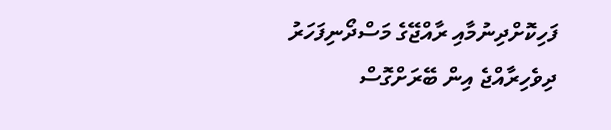ފަހިކޮށްދިނުމާއި ރާއްޖޭގެ މަސްދޯނިފަހަރު ދިވެހިރާއްޖެ އިން ބޭރަށްގޮސް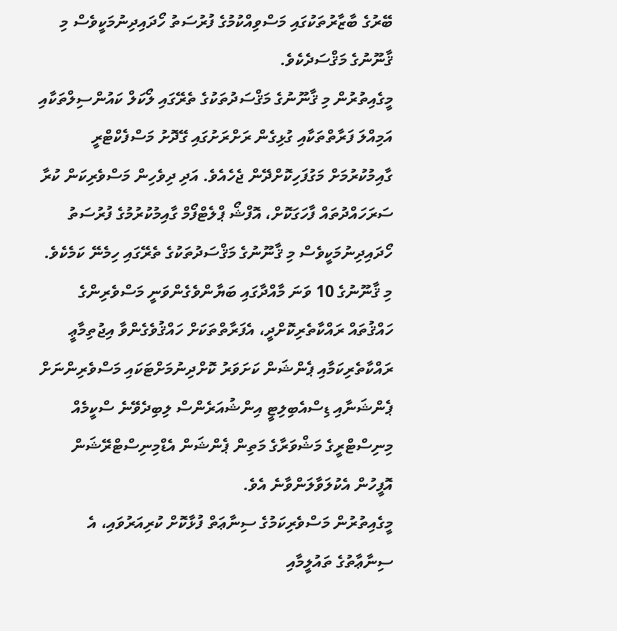ބޭރުގެ ބާޒާރުތަކުގައި މަސްވިއްކުމުގެ ފުރުސަތު ހޯދައިދިނުމަކީވެސް މި ޤާނޫނުގެ މަޤްސަދެކެވެ.
މީގެއިތުރުން މި ޤާނޫނުގެ މަޤްސަދުތަކުގެ ތެރޭގައި ލޯކަލް ކައުންސިލްތަކާއި އަމިއްލަ ފަރާތްތަކާއި ގުޅިގެން ރަށްރަށުގައި ގޭދޮށު މަސްފެކްޓްރީ ގާއިމުކުރުމަށް މަގުފަހިކޮށްދޭން ޖެހެއެވެ. އަދި ދިވެހިން މަސްވެރިކަން ކުރާ ސަރަހައްދުތައް ފާހަގަކޮށް، އޮފްޝޯ ޕްލެޓްފޯމް ގާއިމުކުރުމުގެ ފުރުސަތު ހޯދައިދިނުމަކީވެސް މި ޤާނޫނުގެ މަޤްސަދުތަކުގެ ތެރޭގައި ހިމެނޭ ކަމެކެވެ.
މި ޤާނޫނުގެ 10 ވަނަ މާއްދާގައި ބަޔާންވެގެންވަނީ މަސްވެރިންގެ ހައްޤުތައް ރައްކާތެރިކޮށްދީ، އެފަރާތްތަކަށް ހައްޤުވެގެންވާ އިޖުތިމާޢީ ރައްކާތެރިކަމާއި ޕެންޝަން ކަށަވަރު ކޮށްދިނުމަށްޓަކައި މަސްވެރިންނަށް ޕެންޝަނާއި ޑިސްއެބިލިޓީ އިންޝުއަރެންސް ލިބިދެވޭނެ ސްކީމެއް މިނިސްޓްރީގެ މަޝްވަރާގެ މަތިން ޕެންޝަން އެޑްމިނިސްޓްރޭޝަން އޮފީހުން އެކުލަވާލަންވާނެ އެވެ.
މީގެއިތުރުން މަސްވެރިކަމުގެ ސިނާޢަތް ފުޅާކޮށް ކުރިއަރުވައި، އެ ސިނާޢާތުގެ ތައުލީމާއި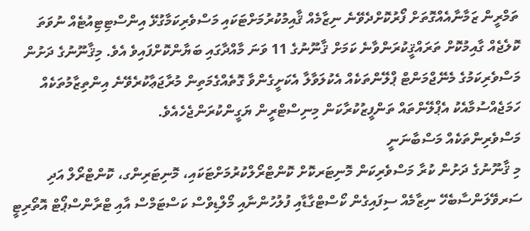ތަމްރީން ޒަމާނާއެއްގޮތަށް ފޯރުކޮށްދެވޭނެ ނިޒާމެއް ޤާއިމުކުރުމަށްޓަކައި މަސްވެރިކަމާގުޅޭ އިންސްޓިޓިއުޓެއް ނުވަތަ ކޮލެޖެއް ގާއިމުކޮށް ތަރައްޤީކުރަންވާނެ ކަމަށް ޤާނޫނުގެ 11 ވަނަ މާއްދާގައި ބަޔާންކޮށްފައިވެ އެވެ. މިޤާނޫނުގެ ދަށުން މަސްވެރިކަމުގެ މެނޭޖްމަންޓް ޕްލޭންތަކެއް އެކުލަވާލާ އެކަށީގެންވާ ގޮތެއްގެމަތިން މުރާޖަޢާކުރެވޭނެ އިންތިޒާމުތަކެއް ހަމަޖެއްސުމާއެކު އެޕްލޭންތައް ތަންފީޒުކުރާކަން މިނިސްޓްރީން ޔަގީންކުރަންޖެހެއެވެ.
މަސްވެރިންތަކެއް މަސްބާނަނީ
މި ޤާނޫނުގެ ދަށުން ކުރާ މަސްވެރިކަން މޮނިޓަރކޮށް ކޮންޓްރޯލްކުރުމަށްޓަކައި، މޮނިޓަރިންގ، ކޮންޓްރޯލް އަދި ސަރވޭލަންސާބެހޭ ނިޒާމެއް ސިފައިގެން ކޯސްޓްގާޑާއި ފުލުހުންނާއި މޯލްޑިވްސް ކަސްޓަމްސް އާއި ޓްރާންސްޕޯޓް އޮތޯރިޓީ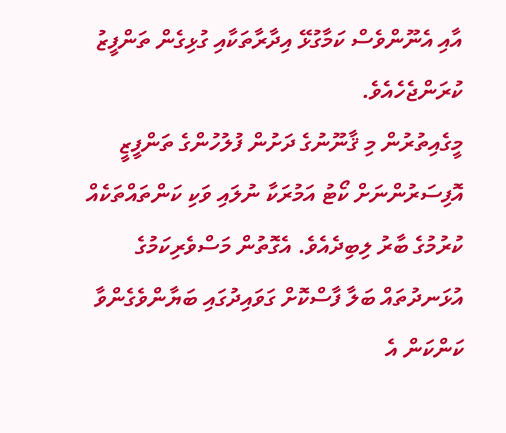އާއި އެނޫންވެސް ކަމާގުޅޭ އިދާރާތަކާއި ގުޅިގެން ތަންފީޒު ކުރަންޖެހެއެވެ.
މީގެއިތުރުން މި ޤާނޫނުގެ ދަށުން ފުލުހުންގެ ތަންފީޒީ އޮފިސަރުންނަށް ކޯޓު އަމުރަކާ ނުލައި ވަކި ކަންތައްތަކެއް ކުރުމުގެ ބާރު ލިބިދެއެވެ. އެގޮތުން މަސްވެރިކަމުގެ އުޅަނދުތައް ބަލާ ފާސްކޮށް ގަވައިދުގައި ބަޔާންވެގެންވާ ކަންކަން އެ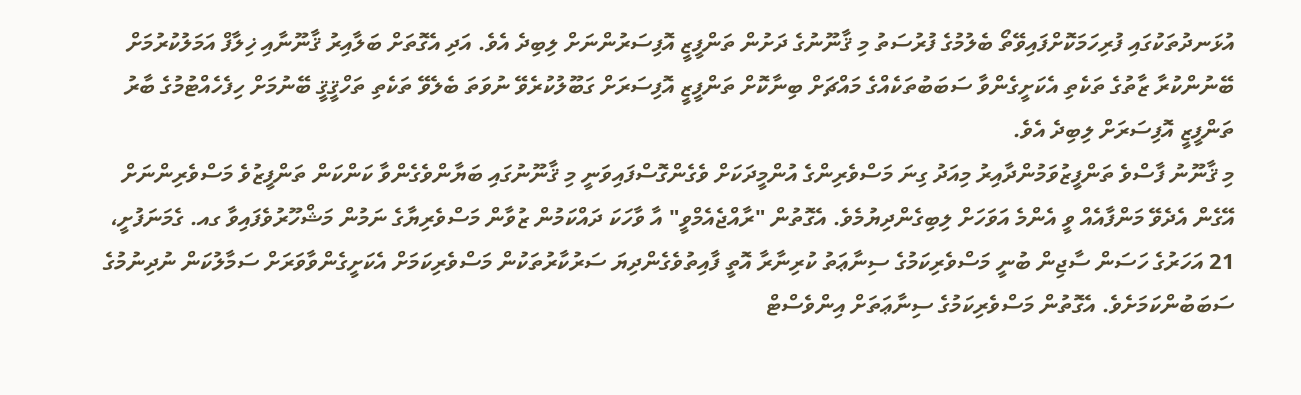އުޅަނދުތަކުގައި ފުރިހަމަކޮށްފައިވޭތޯ ބެލުމުގެ ފުރުސަތު މި ޤާނޫނުގެ ދަށުން ތަންފީޒީ އޮފިސަރުންނަށް ލިބިދެ އެވެ. އަދި އެގޮތަށް ބަލާއިރު ޤާނޫނާއި ޚިލާފް އަމަލުކުރުމަށް ބޭނުންކުރާ ޒާތުގެ ތަކެތި އެކަށީގެންވާ ސަބަބުތަކެއްގެ މައްޗަށް ބިނާކޮށް ތަންފީޒީ އޮފިސަރަށް ގަބޫލުކުރެވޭ ނުވަތަ ބެލެވޭ ތަކެތި ތަހްޤީޤީ ބޭނުމަށް ހިފެހެއްޓުމުގެ ބާރު ތަންފީޒީ އޮފިސަރަށް ލިބިދެ އެވެ.
މި ޤާނޫނު ފާސްވެ ތަންފީޒުވަމުންދާއިރު މިއަދު ގިނަ މަސްވެރިންގެ އުންމީދަކަށް ވެގެންގޮސްފައިވަނީ މި ޤާނޫނުގައި ބަޔާންވެގެންވާ ކަންކަން ތަންފީޒުވެ މަސްވެރިންނަށް އޭގެން އެދެވޭ މަންފާއެއް ވީ އެންމެ އަވަހަށް ލިބިގެންދިޔުމެވެ. އެގޮތުން "ރާއްޖެއެމްވީ" އާ ވާހަކަ ދައްކަމުން ޒުވާން މަސްވެރިޔާގެ ނަމުން މަޝްހޫރުވެފައިވާ ގއ. ގެމަނަފުށީ، 21 އަހަރުގެ ހަސަން ސާޖިން ބުނީ މަސްވެރިކަމުގެ ސިނާޢަތު ކުރިނާރާ އޮތީ ފާއިތުވެގެންދިޔަ ސަރުކާރުތަކުން މަސްވެރިކަމަށް އެކަށީގެންވާވަރަށް ސަމާލުކަން ނުދިނުމުގެ ސަބަބުންކަމަށެވެ. އެގޮތުން މަސްވެރިކަމުގެ ސިނާޢަތަށް އިންވެސްޓް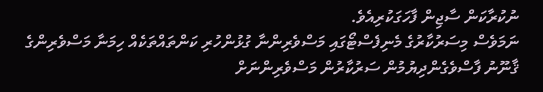ނުކުރާކަން ސާޖިން ފާހަގަކުރިއެވެ.
ނަމަވެސް މިސަރުކާރުގެ މެނިފެސްޓޯގައި މަސްވެރިންނާ ގުޅުންހުރި ކަންތައްތަކެއް ހިމަނާ މަސްވެރިންގެ ޤާނޫނު ފާސްވެގެންދިޔުމުން ސަރުކާރުން މަސްވެރިންނަށް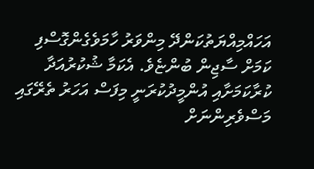އަހައްމިއްޔަތުކަންދޭ މިންވަރު ހާމަވެގެންގޮސްފި ކަމަށް ސާޖިން ބުންޏެވެ. އެކަމާ ޝުކުރުއަދާ ކުރާކަމަށާއި އުންމީދުކުރަނީ މިފަސް އަހަރު ތެރޭގައި މަސްވެރިންނަށް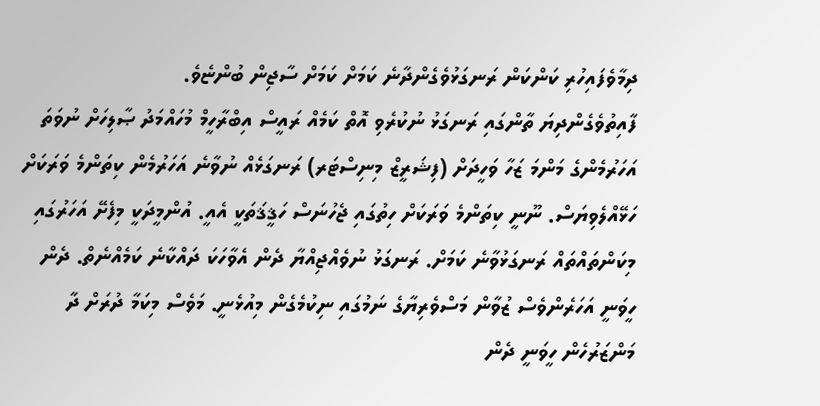ދިމާވެފައިހުރި ކަންކަން ރަނގަޅުވެގެންދާނެ ކަމަށް ކަމަށް ސާޖިން ބުންޏެވެ.
ފާއިތުވެގެންދިޔަ ތާންގައި ރަނގަޅު ނުކުރެވި އޮތް ކަމެއް ރައީސް އިބްރާހީމް މުހައްމަދު ޞާލިހަށް ނުވަތަ އަހަރުމެންގެ މަންމަ ޒަހާ ވަހީދަށް (ފިޝަރީޒް މިނިސްޓަރ) ރަނގަޅެއް ނުވާނެ އަހަރުމެން ކިތަންމެ ވަރަކަށް ހަޅޭއްލެވިޔަސް. ނޫނީ ކިތަންމެ ވަރަކަށް ހިތުގައި ޖެހުނަސް ހަޤީޤަތަކީ އެއީ. އުންމީދަކީ މިފެށޭ އަހަރުގައި މިކަންތައްތައް ރަނގަޅުވާނެ ކަމަށް. ރަނގަޅު ނުވެއްޖިއްޔާ ދެން އެވާހަކަ ދައްކާނެ ކަމެއްނެތް. ދެން ހީވަނީ އަހަރެންވެސް ޒުވާން މަސްވެރިޔާގެ ނަމުގައި ނިކުމެގެން މިއުޅެނީ. މަވެސް މިކަމާ ދުރަށް ދާ މަންޒަރުހެން ހީވަނީ ދެން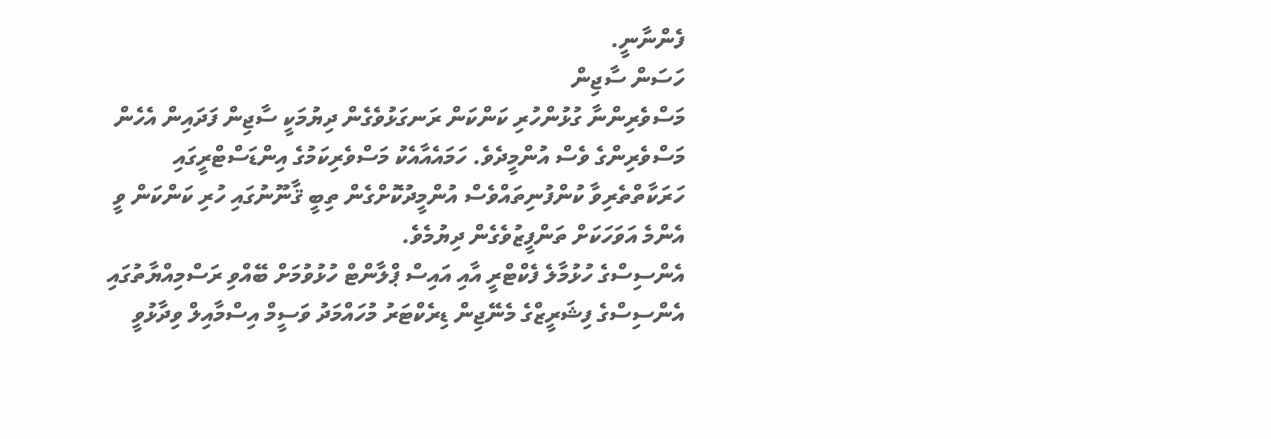ފެންނާނީ.
ހަސަން ސާޖިން
މަސްވެރިންނާ ގުޅުންހުރި ކަންކަން ރަނގަޅުވެގެން ދިޔުމަކީ ސާޖިން ފަދައިން އެހެން މަސްވެރިންގެ ވެސް އުންމީދެވެ. ހަމައެއާއެކު މަސްވެރިކަމުގެ އިންޑަސްޓްރީގައި ހަރަކާތްތެރިވާ ކުންފުނިތައްވެސް އުންމީދުކޮށްގެން ތިބީ ޤާނޫނުގައި ހުރި ކަންކަން ވީ އެންމެ އަވަހަކަށް ތަންފީޒުވެގެން ދިޔުމެވެ.
އެންސިސްގެ ހުޅުމާލެ ފެކްޓްރީ އާއި އައިސް ޕްލާންޓް ހުޅުވުމަށް ބޭއްވި ރަސްމިއްޔާތުގައި އެންސިސްގެ ފިޝަރީޒްގެ މެނޭޖިން ޑިރެކްޓަރު މުހައްމަދު ވަސީމް އިސްމާއިލް ވިދާޅުވީ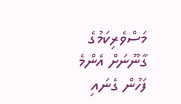މަސްވެރިކަމުގެ ގާނޫނަށް އެންމެ ފަހުން ގެނައި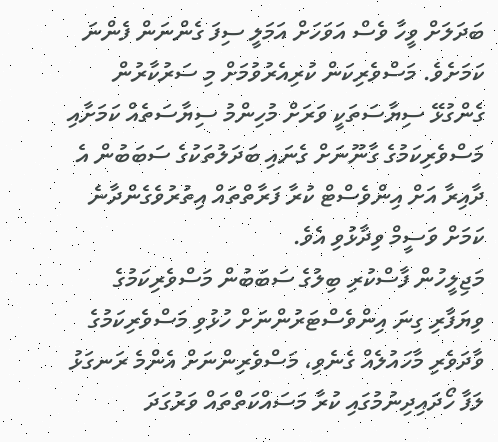ބަދަލަށް ވީހާ ވެސް އަވަހަށް އަމަލީ ސިފަ ގެންނަން ފެންނަ ކަމަށެވެ. މަސްވެރިކަން ކުރިއެރުވުމަށް މި ސަރުކާރުން ގެންގުޅޭ ސިޔާސަތަކީ ވަރަށް މުހިންމު ސިޔާސަތެއް ކަމަށާއި މަސްވެރިކަމުގެ ގާނޫނަށް ގެނައި ބަދަލުތަކުގެ ސަބަބުން އެ ދާއިރާ އަށް އިންވެސްޓް ކުރާ ފަރާތްތައް އިތުރުވެގެންދާނެ ކަމަށް ވަސީމް ވިދާޅުވި އެވެ.
މަޖިލީހުން ފާސްކުރި ބިލުގެ ސަބަބުން މަސްވެރިކަމުގެ ވިޔަފާރި ގިނަ އިންވެސްޓަރުންނަށް ހުޅުވި މަސްވެރިކަމުގެ ވާދަވެރި މާހައުލެއް ގެނެވި، މަސްވެރިންނަށް އެންމެ ރަނގަޅު ލަފާ ހޯދައިދިނުމުގައި ކުރާ މަސައްކަތްތައް ވަރުގަދަ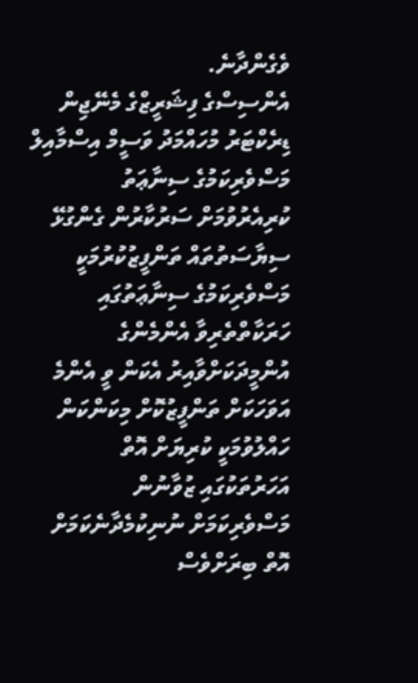ވެގެންދާނެ.
އެންސިސްގެ ފިޝަރީޒްގެ މެނޭޖިން ޑިރެކްޓަރު މުހައްމަދު ވަސީމް އިސްމާއިލް
މަސްވެރިކަމުގެ ސިނާޢަތު ކުރިއެރުވުމަށް ސަރުކާރުން ގެންގުޅޭ ސިޔާސަތުތައް ތަންފީޒުކުރުމަކީ މަސްވެރިކަމުގެ ސިނާޢަތުގައި ހަރަކާތްތެރިވާ އެންމެންގެ އުންމީދަކަށްވާއިރު އެކަން ވީ އެންމެ އަވަހަކަށް ތަންފީޒުކޮށް މިކަންކަން ހައްލުވުމަކީ ކުރިޔަށް އޮތް އަހަރުތަކުގައި ޒުވާނުން މަސްވެރިކަމަށް ނުނިކުމެދާނެކަމަށް އޮތް ބިރަށްވެސް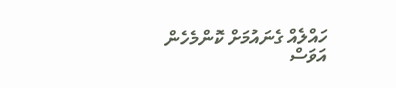ހައްލެއް ގެނައުމަށް ކޮންމެހެން އަވަސް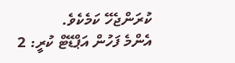ކުރަންޖެހޭ ކަމެކެވެ.
އެންމެ ފަހުން އަޕްޑޭޓް ކުރީ: 2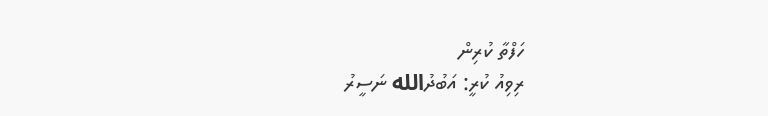ހަފްތާ ކުރިން
ރިވިއު ކުރީ: އަބުދުالله ނަސީރު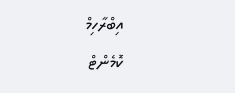އިބްރާހިމް
ކޮމެންޓް